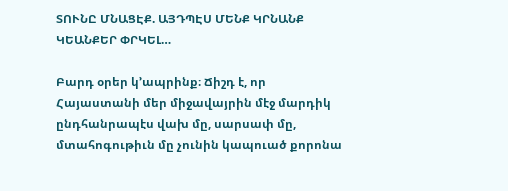ՏՈՒՆԸ ՄՆԱՑԷՔ. ԱՅԴՊԷՍ ՄԵՆՔ ԿՐՆԱՆՔ ԿԵԱՆՔԵՐ ՓՐԿԵԼ…

Բարդ օրեր կ՚ապրինք։ Ճիշդ է, որ Հայաստանի մեր միջավայրին մէջ մարդիկ ընդհանրապէս վախ մը, սարսափ մը, մտահոգութիւն մը չունին կապուած քորոնա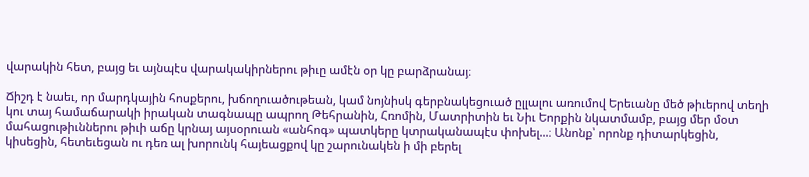վարակին հետ, բայց եւ այնպէս վարակակիրներու թիւը ամէն օր կը բարձրանայ։

Ճիշդ է նաեւ, որ մարդկային հոսքերու, խճողուածութեան, կամ նոյնիսկ գերբնակեցուած ըլլալու առումով Երեւանը մեծ թիւերով տեղի կու տայ համաճարակի իրական տագնապը ապրող Թեհրանին, Հռոմին, Մատրիտին եւ Նիւ Եորքին նկատմամբ, բայց մեր մօտ մահացութիւններու թիւի աճը կրնայ այսօրուան «անհոգ» պատկերը կտրականապէս փոխել...։ Անոնք՝ որոնք դիտարկեցին, կիսեցին, հետեւեցան ու դեռ ալ խորունկ հայեացքով կը շարունակեն ի մի բերել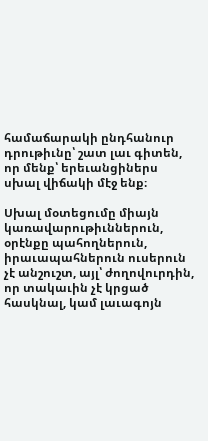համաճարակի ընդհանուր դրութիւնը՝ շատ լաւ գիտեն, որ մենք՝ երեւանցիներս սխալ վիճակի մէջ ենք։

Սխալ մօտեցումը միայն կառավարութիւններուն, օրէնքը պահողներուն, իրաւապահներուն ուսերուն չէ անշուշտ, այլ՝ ժողովուրդին, որ տակաւին չէ կրցած հասկնալ, կամ լաւագոյն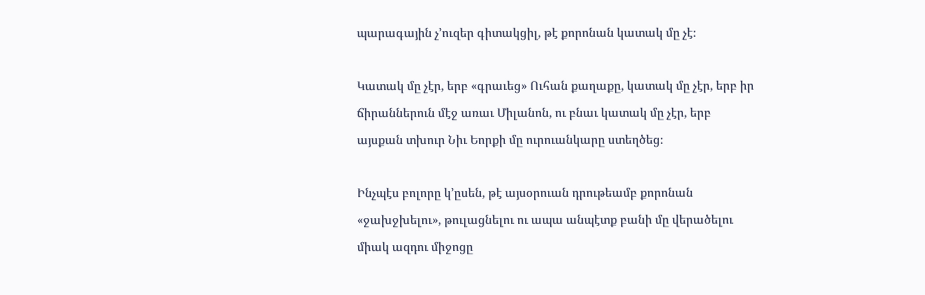պարագային չ՚ուզեր գիտակցիլ, թէ քորոնան կատակ մը չէ։

Կատակ մը չէր, երբ «գրաւեց» Ուհան քաղաքը, կատակ մը չէր, երբ իր ճիրաններուն մէջ առաւ Միլանոն, ու բնաւ կատակ մը չէր, երբ այսքան տխուր Նիւ Եորքի մը ուրուանկարը ստեղծեց։

Ինչպէս բոլորը կ՚ըսեն, թէ այսօրուան դրութեամբ քորոնան «ջախջխելու», թուլացնելու ու ապա անպէտք բանի մը վերածելու միակ ազդու միջոցը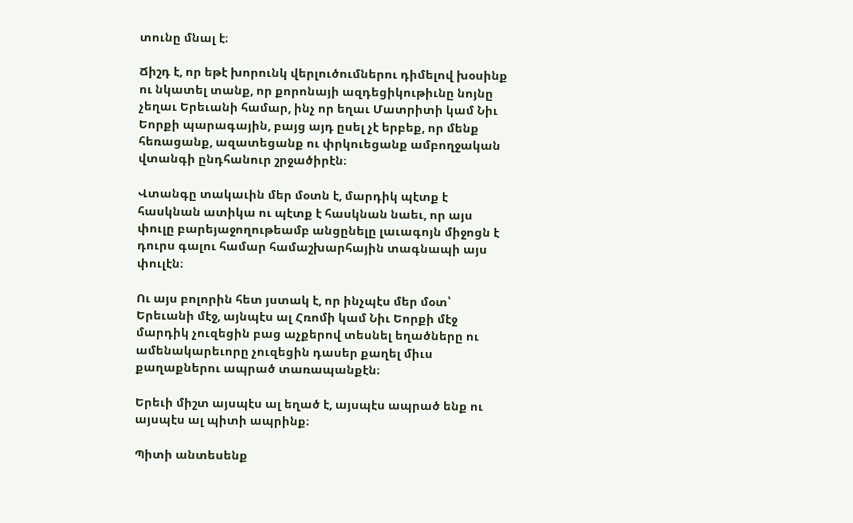տունը մնալ է։

Ճիշդ է, որ եթէ խորունկ վերլուծումներու դիմելով խօսինք ու նկատել տանք, որ քորոնայի ազդեցիկութիւնը նոյնը չեղաւ Երեւանի համար, ինչ որ եղաւ Մատրիտի կամ Նիւ Եորքի պարագային, բայց այդ ըսել չէ երբեք, որ մենք հեռացանք, ազատեցանք ու փրկուեցանք ամբողջական վտանգի ընդհանուր շրջածիրէն։

Վտանգը տակաւին մեր մօտն է, մարդիկ պէտք է հասկնան ատիկա ու պէտք է հասկնան նաեւ, որ այս փուլը բարեյաջողութեամբ անցընելը լաւագոյն միջոցն է դուրս գալու համար համաշխարհային տագնապի այս փուլէն։

Ու այս բոլորին հետ յստակ է, որ ինչպէս մեր մօտ՝ Երեւանի մէջ, այնպէս ալ Հռոմի կամ Նիւ Եորքի մէջ մարդիկ չուզեցին բաց աչքերով տեսնել եղածները ու ամենակարեւորը չուզեցին դասեր քաղել միւս քաղաքներու ապրած տառապանքէն։

Երեւի միշտ այսպէս ալ եղած է, այսպէս ապրած ենք ու այսպէս ալ պիտի ապրինք։

Պիտի անտեսենք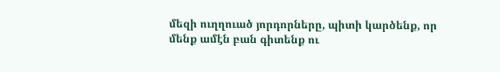մեզի ուղղուած յորդորները, պիտի կարծենք, որ մենք ամէն բան գիտենք ու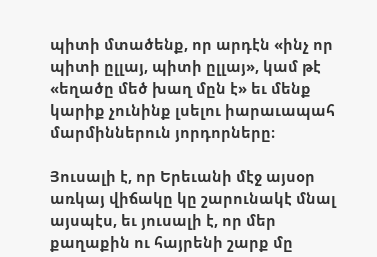պիտի մտածենք, որ արդէն «ինչ որ պիտի ըլլայ, պիտի ըլլայ», կամ թէ «եղածը մեծ խաղ մըն է» եւ մենք կարիք չունինք լսելու իարաւապահ մարմիններուն յորդորները։

Յուսալի է, որ Երեւանի մէջ այսօր առկայ վիճակը կը շարունակէ մնալ այսպէս, եւ յուսալի է, որ մեր քաղաքին ու հայրենի շարք մը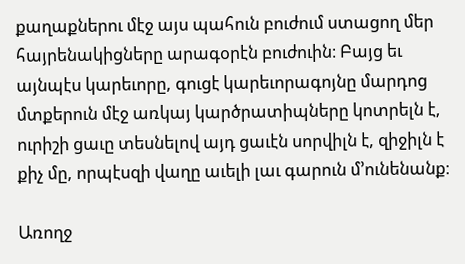քաղաքներու մէջ այս պահուն բուժում ստացող մեր հայրենակիցները արագօրէն բուժուին։ Բայց եւ այնպէս կարեւորը, գուցէ կարեւորագոյնը մարդոց մտքերուն մէջ առկայ կարծրատիպները կոտրելն է, ուրիշի ցաւը տեսնելով այդ ցաւէն սորվիլն է, զիջիլն է քիչ մը, որպէսզի վաղը աւելի լաւ գարուն մ՚ունենանք։

Առողջ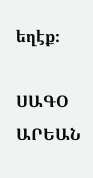եղէք։

ՍԱԳՕ ԱՐԵԱՆ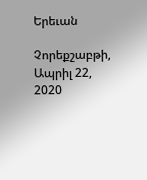Երեւան

Չորեքշաբթի, Ապրիլ 22, 2020